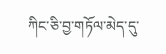ཀིང་ཅི་བྱ་གཏོལ་མེད་དུ་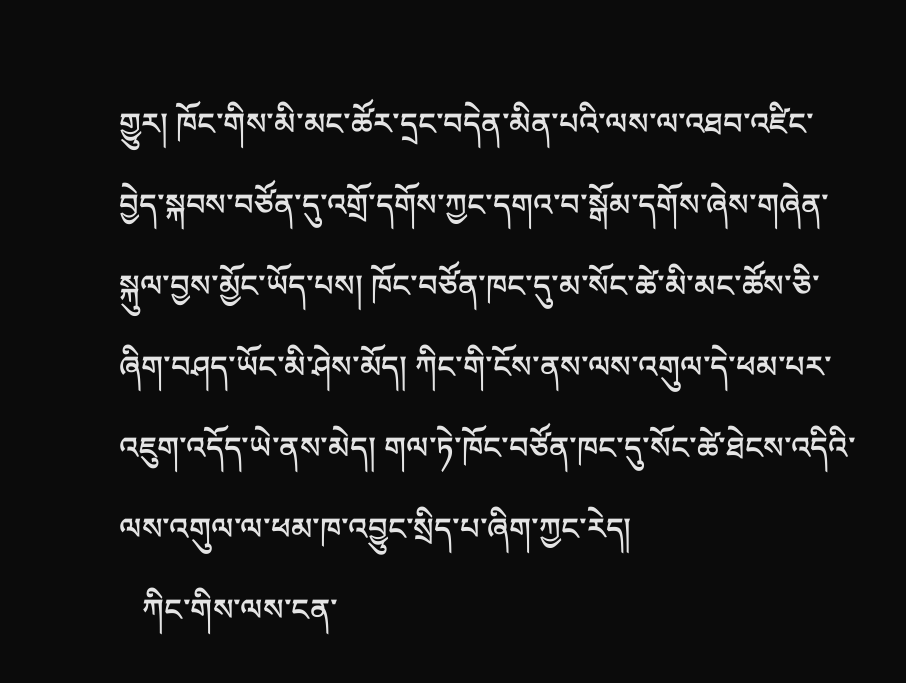གྱུར། ཁོང་གིས་མི་མང་ཚོར་དྲང་བདེན་མིན་པའི་ལས་ལ་འཐབ་འཛིང་བྱེད་སྐབས་བཙོན་དུ་འགྲོ་དགོས་ཀྱང་དགའ་བ་སྒོམ་དགོས་ཞེས་གཞེན་སྐུལ་བྱས་མྱོང་ཡོད་པས། ཁོང་བཙོན་ཁང་དུ་མ་སོང་ཚེ་མི་མང་ཚོས་ཅི་ཞིག་བཤད་ཡོང་མི་ཤེས་མོད། ཀིང་གི་ངོས་ནས་ལས་འགུལ་དེ་ཕམ་པར་འཇུག་འདོད་ཡེ་ནས་མེད། གལ་ཏེ་ཁོང་བཙོན་ཁང་དུ་སོང་ཚེ་ཐེངས་འདིའི་ལས་འགུལ་ལ་ཕམ་ཁ་འབྱུང་སྲིད་པ་ཞིག་ཀྱང་རེད།
   ཀིང་གིས་ལས་ངན་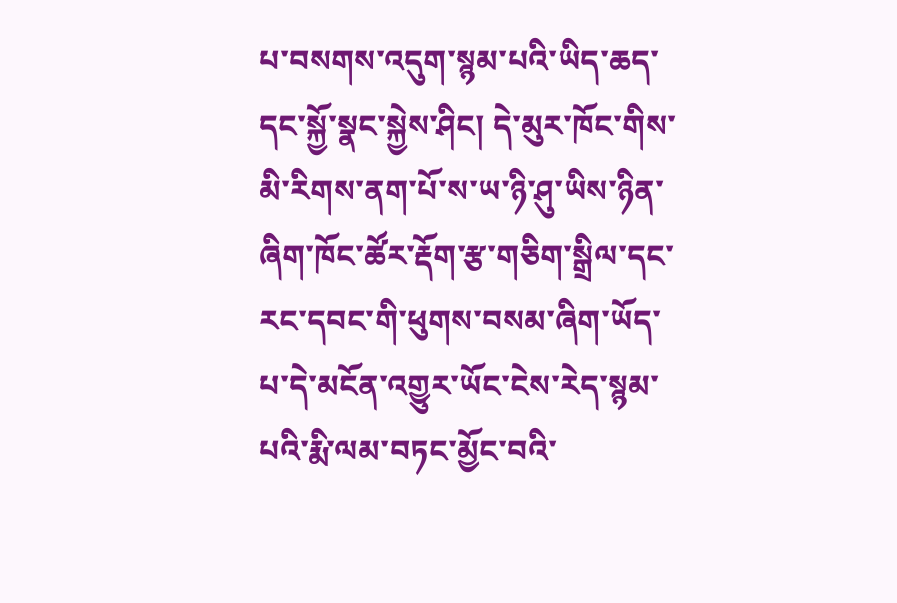པ་བསགས་འདུག་སྙམ་པའི་ཡིད་ཆད་དང་སྐྱོ་སྣང་སྐྱེས་ཤིང། དེ་མུར་ཁོང་གིས་མི་རིགས་ནག་པོ་ས་ཡ་ཉི་ཤུ་ཡིས་ཉིན་ཞིག་ཁོང་ཚོར་རྡོག་རྩ་གཅིག་སྒྲིལ་དང་རང་དབང་གི་ཕུགས་བསམ་ཞིག་ཡོད་པ་དེ་མངོན་འགྱུར་ཡོང་ངེས་རེད་སྙམ་པའི་རྨི་ལམ་བཏང་མྱོང་བའི་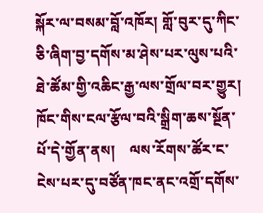སྐོར་ལ་བསམ་བློ་འཁོར། གློ་བུར་དུ་ཀིང་ཅི་ཞིག་བྱ་དགོས་མ་ཤེས་པར་ལུས་པའི་ཐེ་ཚོམ་གྱི་འཆིང་རྒྱ་ལས་གྲོལ་བར་གྱུར། ཁོང་གིས་ངལ་རྩོལ་བའི་སྒྲིག་ཆས་སྔོན་པོ་དེ་གྱོན་ནས།    ལས་རོགས་ཚོར་ང་ངེས་པར་དུ་བཙོན་ཁང་ནང་འགྲོ་དགོས་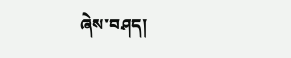ཞེས་བཤད།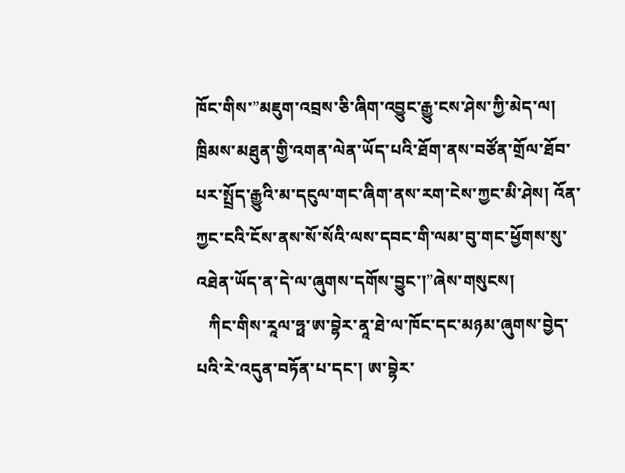ཁོང་གིས་”མཇུག་འབྲས་ཅི་ཞིག་འབྱུང་རྒྱུ་ངས་ཤེས་ཀྱི་མེད་ལ། ཁྲིམས་མཐུན་གྱི་འགན་ལེན་ཡོད་པའི་ཐོག་ནས་བཙོན་གྲོལ་ཐོབ་པར་སྤྲོད་རྒྱུའི་མ་དངུལ་གང་ཞིག་ནས་རག་ངེས་ཀྱང་མི་ཤེས། འོན་ཀྱང་ངའི་ངོས་ནས་སོ་སོའི་ལས་དབང་གི་ལམ་བུ་གང་ཕྱོགས་སུ་འཐེན་ཡོད་ན་དེ་ལ་ཞུགས་དགོས་བྱུང་།”ཞེས་གསུངས།
   ཀིང་གིས་རཱལ་ཧྥ་ཨ་བྷེར་ནཱ་ཐེ་ལ་ཁོང་དང་མཉམ་ཞུགས་བྱེད་པའི་རེ་འདུན་བཏོན་པ་དང་། ཨ་བྷེར་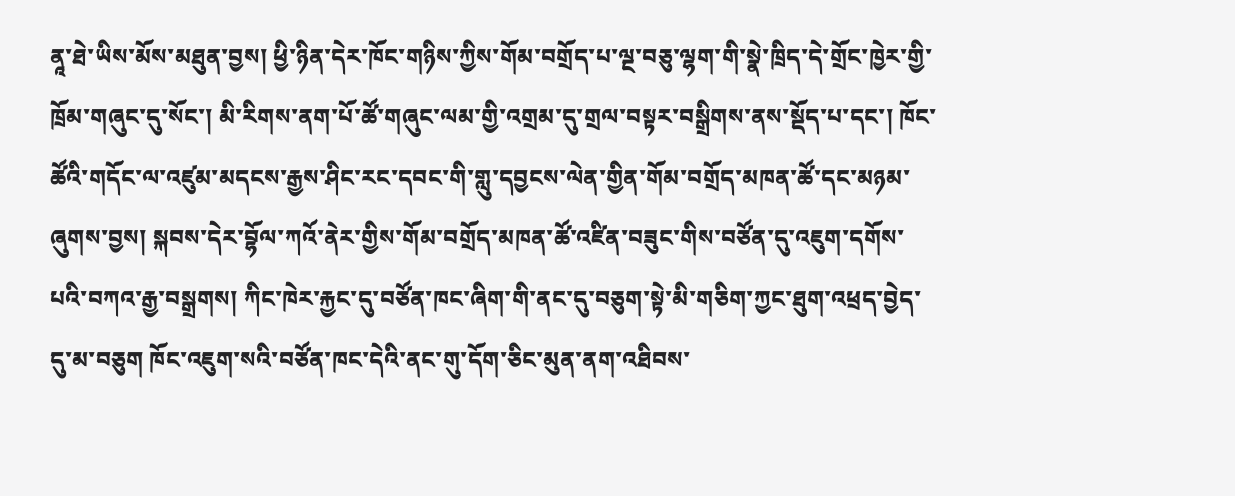ནཱ་ཐེ་ཡིས་མོས་མཐུན་བྱས། ཕྱི་ཉིན་དེར་ཁོང་གཉིས་ཀྱིས་གོམ་བགྲོད་པ་ལྔ་བཅུ་ལྷག་གི་སྣེ་ཁྲིད་དེ་གྲོང་ཁྱེར་གྱི་ཁྲོམ་གཞུང་དུ་སོང་། མི་རིགས་ནག་པོ་ཚོ་གཞུང་ལམ་གྱི་འགྲམ་དུ་གྲལ་བསྟར་བསྒྲིགས་ནས་སྡོད་པ་དང་། ཁོང་ཚོའི་གདོང་ལ་འཛུམ་མདངས་རྒྱས་ཤིང་རང་དབང་གི་གླུ་དབྱངས་ལེན་གྱིན་གོམ་བགྲོད་མཁན་ཚོ་དང་མཉམ་ཞུགས་བྱས། སྐབས་དེར་བྷོལ་ཀའོ་ནེར་གྱིས་གོམ་བགྲོད་མཁན་ཚོ་འཛིན་བཟུང་གིས་བཙོན་དུ་འཇུག་དགོས་པའི་བཀའ་རྒྱ་བསྒྲགས། ཀིང་ཁེར་རྐྱང་དུ་བཙོན་ཁང་ཞིག་གི་ནང་དུ་བཅུག་སྟེ་མི་གཅིག་ཀྱང་ཐུག་འཕྲད་བྱེད་དུ་མ་བཅུག ཁོང་འཇུག་སའི་བཙོན་ཁང་དེའི་ནང་གུ་དོག་ཅིང་མུན་ནག་འཐིབས་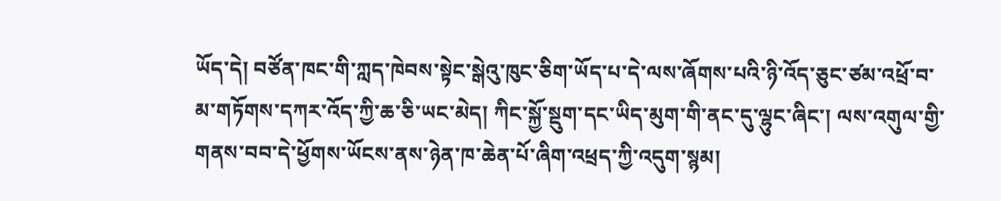ཡོད་དེ། བཙོན་ཁང་གི་ཀླད་ཁེབས་སྟེང་སྒེའུ་ཁུང་ཅིག་ཡོད་པ་དེ་ལས་ཞོགས་པའི་ཉི་འོད་ཅུང་ཙམ་འཕྲོ་བ་མ་གཏོགས་དཀར་འོད་ཀྱི་ཆ་ཅི་ཡང་མེད། ཀིང་སྐྱོ་སྡུག་དང་ཡིད་མུག་གི་ནང་དུ་ལྷུང་ཞིང་། ལས་འགུལ་གྱི་གནས་བབ་དེ་ཕྱོགས་ཡོངས་ནས་ཉེན་ཁ་ཆེན་པོ་ཞིག་འཕྲད་ཀྱི་འདུག་སྙམ།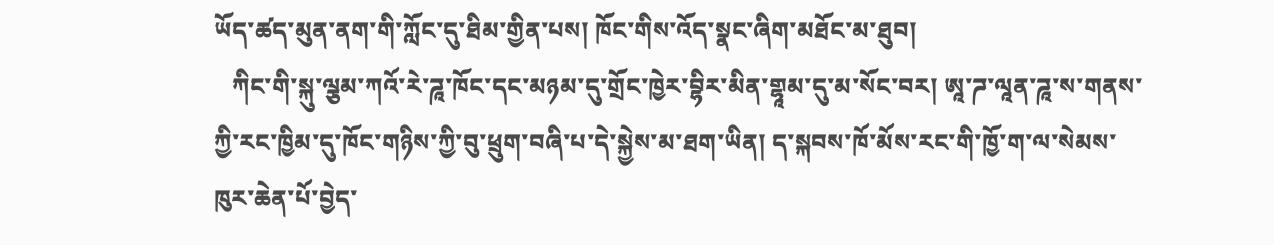ཡོད་ཚད་མུན་ནག་གི་ཀློང་དུ་ཐིམ་གྱིན་པས། ཁོང་གིས་འོད་སྣང་ཞིག་མཐོང་མ་ཐུབ།
   ཀིང་གི་སྐུ་ལྕམ་ཀའོ་རེ་ཌཱ་ཁོང་དང་མཉམ་དུ་གྲོང་ཁྱེར་བྷིར་མིན་གྷཱམ་དུ་མ་སོང་བར། ཨཱ་ཌ་ལཱན་ཌཱ་ས་གནས་ཀྱི་རང་ཁྱིམ་དུ་ཁོང་གཉིས་ཀྱི་བུ་ཕྲུག་བཞི་པ་དེ་སྐྱེས་མ་ཐག་ཡིན། ད་སྐབས་ཁོ་མོས་རང་གི་ཁྱོ་ག་ལ་སེམས་ཁུར་ཆེན་པོ་བྱེད་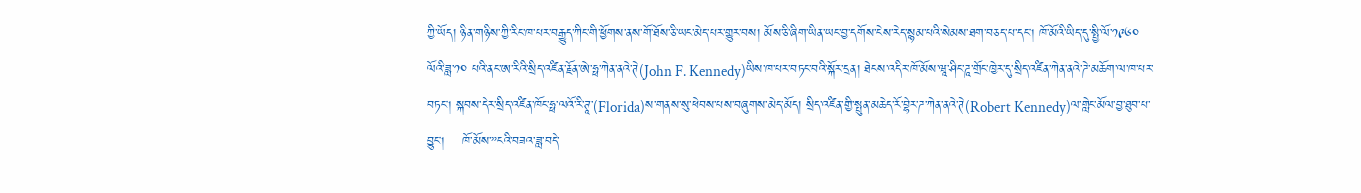ཀྱི་ཡོད། ཉིན་གཉིས་ཀྱི་རིང་ཁ་པར་བརྒྱུད་ཀིང་གི་ཕྱོགས་ནས་གོ་ཐོས་ཅི་ཡང་མེད་པར་གྱུར་བས། མོས་ཅི་ཞིག་ཡིན་ཡང་བྱ་དགོས་ངེས་རེད་སྙམ་པའི་སེམས་ཐག་བཅད་པ་དང། ཁོ་མོའི་ཡིད་དུ་སྤྱི་ལོ་༡༩༦༠ ལོའི་ཟླ་༡༠ པའི་ནང་ཨ་རིའི་སྲིད་འཛིན་རྗོན་ཨེ་ཧྥ་ཀེན་ནའེ་ཊེ(John F. Kennedy)ཡིས་ཁ་པར་བཏང་བའི་སྐོར་དྲན། ཐེངས་འདིར་ཁོ་མོས་ཝཱ་ཤིང་ཌཱ་གྲོང་ཁྱེར་དུ་སྲིད་འཛིན་ཀེན་ནའེ་ཌེ་མཆོག་ལ་ཁ་པར་བཏང། སྐབས་དེར་སྲིད་འཛིན་ཁོང་ཧྥ་ལའོ་རི་ཊཱ་(Florida)ས་གནས་སུ་ཕེབས་པས་བཞུགས་མེད་མོད། སྲིད་འཛིན་གྱི་སྤུན་མཆེད་རོ་བྷེར་ཌ་ཀེན་ནའེ་ཊེ(Robert Kennedy)ལ་གླེང་མོལ་བྱ་ཐུབ་པ་བྱུང།    ཁོ་མོས་”ངའི་བཟའ་ཟླ་བདེ་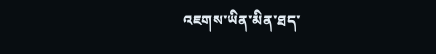འཇགས་ཡིན་མིན་ཐད་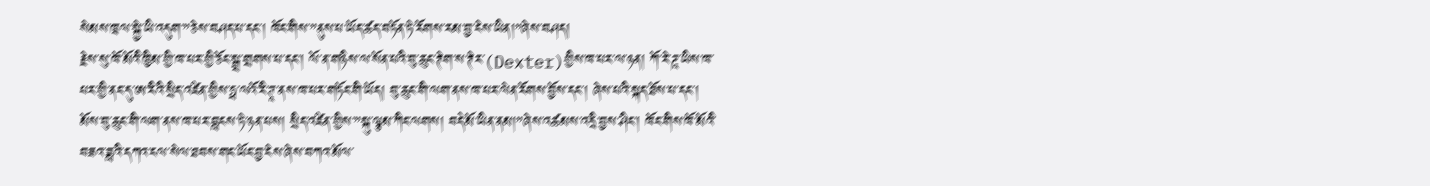སེམས་ཁྲལ་སྐྱེ་ཡི་འདུག་”ཅེས་བཤད་པ་དང་། ཁོང་གིས་”ནུས་པ་ཡོད་ཚད་བཏོན་ཏེ་རོགས་རམ་བྱ་ངེས་ཡིན།”ཞེས་བཤད།
རྗེས་སུ་ཁོ་མོའི་ཁྱིམ་གྱི་ཁ་པར་གྱི་ཅོང་སྒྲ་གྲགས་པ་དང་། ལོ་ན་གཉིས་ལ་སོན་པའི་བུ་ཆུང་ཊེག་ས་ཊེར་(Dexter)གྱིས་ཁ་པར་ལ་ཉན། ཀོ་རེ་ཌཱ་ཡིས་ཁ་པར་གྱི་ནང་དུ་ཨ་རིའི་སྲིད་འཛིན་གྱིས་ཧྥ་ལའོ་རི་ཊཱ་ནས་ཁ་པར་གཏོང་གི་ཡོད། བུ་ཆུང་གི་ལག་ནས་ཁ་པར་ལེན་རོགས་བྱོས་དང་། ཞེས་པའི་སྐད་ཐོས་པ་དང་། མོས་བུ་ཆུང་གི་ལག་ནས་ཁ་པར་བླངས་ཏེ་ཉན་པས། སྲིད་འཛིན་གྱིས་”སྐུ་ལྕམ་ཀིང་ལགས། བདེ་མོ་ཡིན་ནམ།”ཞེས་འཚམས་འདྲི་བྱས་ཤིང་། ཁོང་གིས་ཁོ་མོའི་བཟའ་ཟླའི་དཀའ་ངལ་སེལ་ཐབས་གང་ཡོང་བྱ་ངེས་ཞེས་བཀའ་མོལ་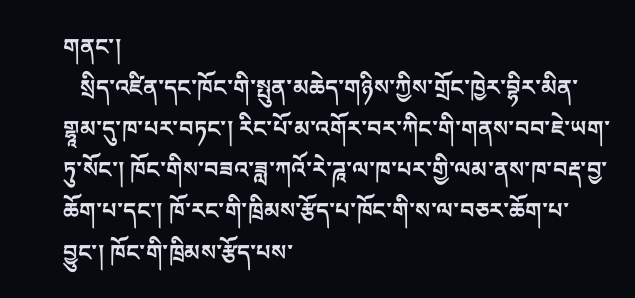གནང་།
   སྲིད་འཛིན་དང་ཁོང་གི་སྤུན་མཆེད་གཉིས་ཀྱིས་གྲོང་ཁྱེར་བྷིར་མིན་གྷཱམ་དུ་ཁ་པར་བཏང་། རིང་པོ་མ་འགོར་བར་ཀིང་གི་གནས་བབ་ཇེ་ཡག་ཏུ་སོང་། ཁོང་གིས་བཟའ་ཟླ་ཀའོ་རེ་ཌཱ་ལ་ཁ་པར་གྱི་ལམ་ནས་ཁ་བརྡ་བྱ་ཆོག་པ་དང་། ཁོ་རང་གི་ཁྲིམས་རྩོད་པ་ཁོང་གི་ས་ལ་བཅར་ཆོག་པ་བྱུང་། ཁོང་གི་ཁྲིམས་རྩོད་པས་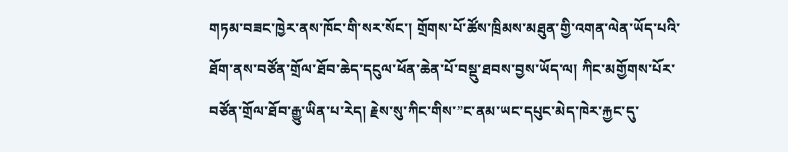གཏམ་བཟང་ཁྱེར་ནས་ཁོང་གི་སར་སོང་། གྲོགས་པོ་ཚོས་ཁྲིམས་མཐུན་གྱི་འགན་ལེན་ཡོད་པའི་ཐོག་ནས་བཙོན་གྲོལ་ཐོབ་ཆེད་དངུལ་ཕོན་ཆེན་པོ་བསྡུ་ཐབས་བྱས་ཡོད་ལ། ཀིང་མགྱོགས་པོར་བཙོན་གྲོལ་ཐོབ་རྒྱུ་ཡིན་པ་རེད། རྗེས་སུ་ཀིང་གིས་”ང་ནམ་ཡང་དཔུང་མེད་ཁེར་རྐྱང་དུ་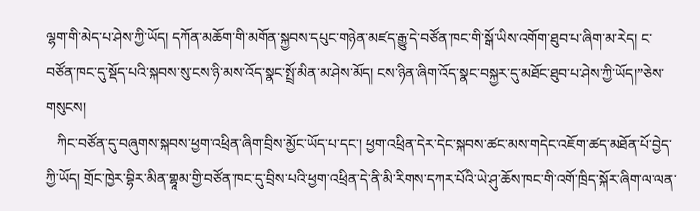ལྷག་གི་མེད་པ་ཤེས་ཀྱི་ཡོད། དཀོན་མཆོག་གི་མགོན་སྐྱབས་དཔུང་གཉེན་མཛད་རྒྱུ་དེ་བཙོན་ཁང་གི་སྒོ་ཡིས་འགོག་ཐུབ་པ་ཞིག་མ་རེད། ང་བཙོན་ཁང་དུ་སྡོད་པའི་སྐབས་སུ་ངས་ཉི་མས་འོད་སྣང་སྤྲོ་མིན་མ་ཤེས་མོད། ངས་ཉིན་ཞིག་འོད་སྣང་བསྐྱར་དུ་མཐོང་ཐུབ་པ་ཤེས་ཀྱི་ཡོད།”ཅེས་གསུངས།
   ཀིང་བཙོན་དུ་བཞུགས་སྐབས་ཕྱག་འཕྲིན་ཞིག་བྲིས་མྱོང་ཡོད་པ་དང་། ཕྱག་འཕྲིན་དེར་དེང་སྐབས་ཚང་མས་གདེང་འཇོག་ཚད་མཐོན་པོ་བྱེད་ཀྱི་ཡོད། གྲོང་ཁྱེར་བྷིར་མིན་གྷཱམ་གྱི་བཙོན་ཁང་དུ་བྲིས་པའི་ཕྱག་འཕྲིན་དེ་ནི་མི་རིགས་དཀར་པོའི་ཡེ་ཤུ་ཆོས་ཁང་གི་འགོ་ཁྲིད་སྐོར་ཞིག་ལ་ལན་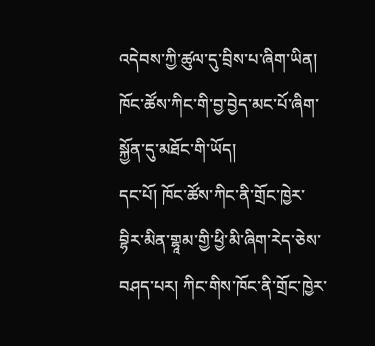འདེབས་ཀྱི་ཚུལ་དུ་བྲིས་པ་ཞིག་ཡིན། ཁོང་ཚོས་ཀིང་གི་བྱ་བྱེད་མང་པོ་ཞིག་སྐྱོན་དུ་མཐོང་གི་ཡོད།
དང་པོ། ཁོང་ཚོས་ཀིང་ནི་གྲོང་ཁྱེར་བྷིར་མིན་གྷཱམ་གྱི་ཕྱི་མི་ཞིག་རེད་ཅེས་བཤད་པར། ཀིང་གིས་ཁོང་ནི་གྲོང་ཁྱེར་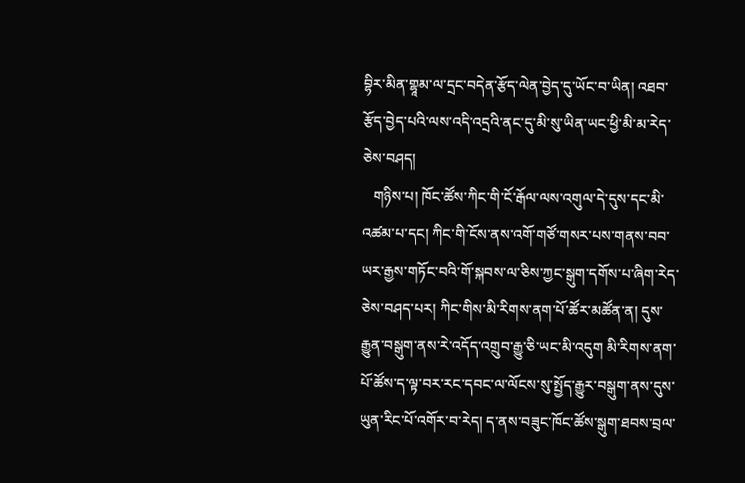བྷིར་མིན་གྷཱམ་ལ་དྲང་བདེན་རྩོད་ལེན་བྱེད་དུ་ཡོང་བ་ཡིན། འཐབ་རྩོད་བྱེད་པའི་ལས་འདི་འདྲའི་ནང་དུ་མི་སུ་ཡིན་ཡང་ཕྱི་མི་མ་རེད་ཅེས་བཤད།
   གཉིས་པ། ཁོང་ཚོས་ཀིང་གི་ངོ་རྒོལ་ལས་འགུལ་དེ་དུས་དང་མི་འཚམ་པ་དང། ཀིང་གི་ངོས་ནས་འགོ་གཙོ་གསར་པས་གནས་བབ་ཡར་རྒྱས་གཏོང་བའི་གོ་སྐབས་ལ་ཅིས་ཀྱང་སྒུག་དགོས་པ་ཞིག་རེད་ཅེས་བཤད་པར། ཀིང་གིས་མི་རིགས་ནག་པོ་ཚོར་མཚོན་ན། དུས་རྒྱུན་བསྒུག་ནས་རེ་འདོད་འགྲུབ་རྒྱུ་ཅི་ཡང་མི་འདུག མི་རིགས་ནག་པོ་ཚོས་ད་ལྟ་བར་རང་དབང་ལ་ལོངས་སུ་སྤྱོད་རྒྱུར་བསྒུག་ནས་དུས་ཡུན་རིང་པོ་འགོར་བ་རེད། ད་ནས་བཟུང་ཁོང་ཚོས་སྒུག་ཐབས་བྲལ་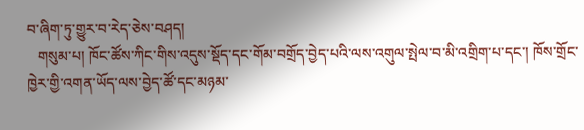བ་ཞིག་ཏུ་གྱུར་བ་རེད་ཅེས་བཤད།
   གསུམ་པ། ཁོང་ཚོས་ཀིང་གིས་འདུས་སྡོད་དང་གོམ་བགྲོད་བྱེད་པའི་ལས་འགུལ་སྤེལ་བ་མི་འགྲིག་པ་དང་། ཁོས་གྲོང་ཁྱེར་གྱི་འགན་ཡོད་ལས་བྱེད་ཚོ་དང་མཉམ་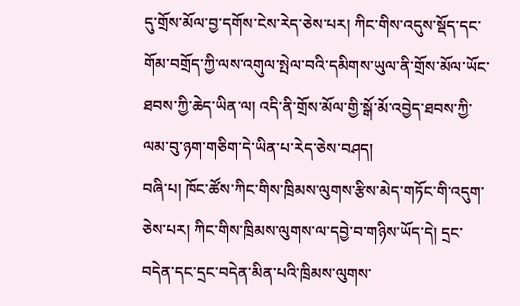དུ་གྲོས་མོལ་བྱ་དགོས་ངེས་རེད་ཅེས་པར། ཀིང་གིས་འདུས་སྡོད་དང་གོམ་བགྲོད་ཀྱི་ལས་འགུལ་སྤེལ་བའི་དམིགས་ཡུལ་ནི་གྲོས་མོལ་ཡོང་ཐབས་ཀྱི་ཆེད་ཡིན་ལ། འདི་ནི་གྲོས་མོལ་གྱི་སྒོ་མོ་འབྱེད་ཐབས་ཀྱི་ལམ་བུ་ཉག་གཅིག་དེ་ཡིན་པ་རེད་ཅེས་བཤད།
བཞི་པ། ཁོང་ཚོས་ཀིང་གིས་ཁྲིམས་ལུགས་རྩིས་མེད་གཏོང་གི་འདུག་ཅེས་པར། ཀིང་གིས་ཁྲིམས་ལུགས་ལ་དབྱེ་བ་གཉིས་ཡོད་དེ། དྲང་བདེན་དང་དྲང་བདེན་མིན་པའི་ཁྲིམས་ལུགས་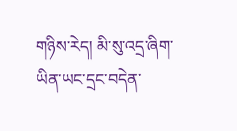གཉིས་རེད། མི་སུ་འདྲ་ཞིག་ཡིན་ཡང་དྲང་བདེན་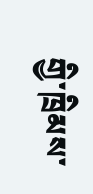གྱི་ཁྲིམས་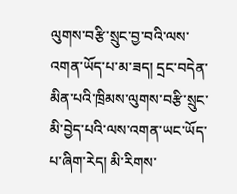ལུགས་བརྩི་སྲུང་བྱ་བའི་ལས་འགན་ཡོད་པ་མ་ཟད། དྲང་བདེན་མིན་པའི་ཁྲིམས་ལུགས་བརྩི་སྲུང་མི་བྱེད་པའི་ལས་འགན་ཡང་ཡོད་པ་ཞིག་རེད། མི་རིགས་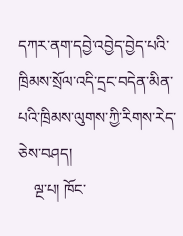དཀར་ནག་དབྱེ་འབྱེད་བྱེད་པའི་ཁྲིམས་སྲོལ་འདི་དྲང་བདེན་མིན་པའི་ཁྲིམས་ལུགས་ཀྱི་རིགས་རེད་ཅེས་བཤད།
    ལྔ་པ། ཁོང་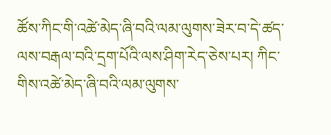ཚོས་ཀིང་གི་འཚེ་མེད་ཞི་བའི་ལམ་ལུགས་ཟེར་བ་དེ་ཚད་ལས་བརྒལ་བའི་དྲག་པོའི་ལས་ཤིག་རེད་ཅེས་པར། ཀིང་གིས་འཚེ་མེད་ཞི་བའི་ལམ་ལུགས་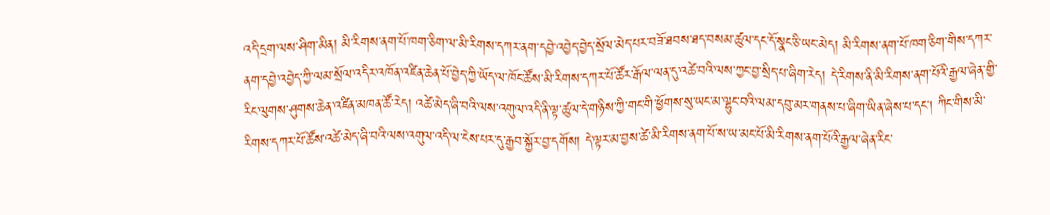འདི་དྲག་ལས་ཤིག་མིན། མི་རིགས་ནག་པོ་ཁག་ཅིག་ལ་མི་རིགས་དཀར་ནག་དབྱེ་འབྱེད་བྱེད་སྲོལ་མེད་པར་བཟོ་ཐབས་ཐད་བསམ་ཚུལ་དང་དོ་སྣང་ཅི་ཡང་མེད། མི་རིགས་ནག་པོ་ཁག་ཅིག་གིས་དཀར་ནག་དབྱེ་འབྱེད་ཀྱི་ལམ་སྲོལ་འདིར་འཁོན་འཛིན་ཆེན་པོ་བྱེད་ཀྱི་ཡོད་ལ་ཁོང་ཚོས་མི་རིགས་དཀར་པོ་ཚོར་རྒོལ་ལན་དུ་འཚེ་བའི་ལས་ཀྱང་བྱ་སྲིད་པ་ཞིག་རེད། དེ་རིགས་ནི་མི་རིགས་ནག་པོའི་རྒྱལ་ཞེན་གྱི་རིང་ལུགས་ཤུགས་ཆེན་འཛིན་མཁན་ཚོ་རེད། འཚེ་མེད་ཞི་བའི་ལས་འགུལ་འདི་ནི་ལྟ་ཚུལ་དེ་གཉིས་ཀྱི་གང་གི་ཕྱོགས་སུ་ཡང་མ་ལྷུང་བའི་ལམ་དབུ་མར་གནས་པ་ཞིག་ཡིན་ཞེས་པ་དང། ཀིང་གིས་མི་རིགས་དཀར་པོ་ཚོས་འཚེ་མེད་ཞི་བའི་ལས་འགུལ་འདི་ལ་ངེས་པར་དུ་རྒྱབ་སྐྱོར་བྱ་དགོས། དེ་ལྟར་མ་བྱས་ཚེ་མི་རིགས་ནག་པོ་ས་ཡ་མང་པོ་མི་རིགས་ནག་པོའི་རྒྱལ་ཞེན་རིང་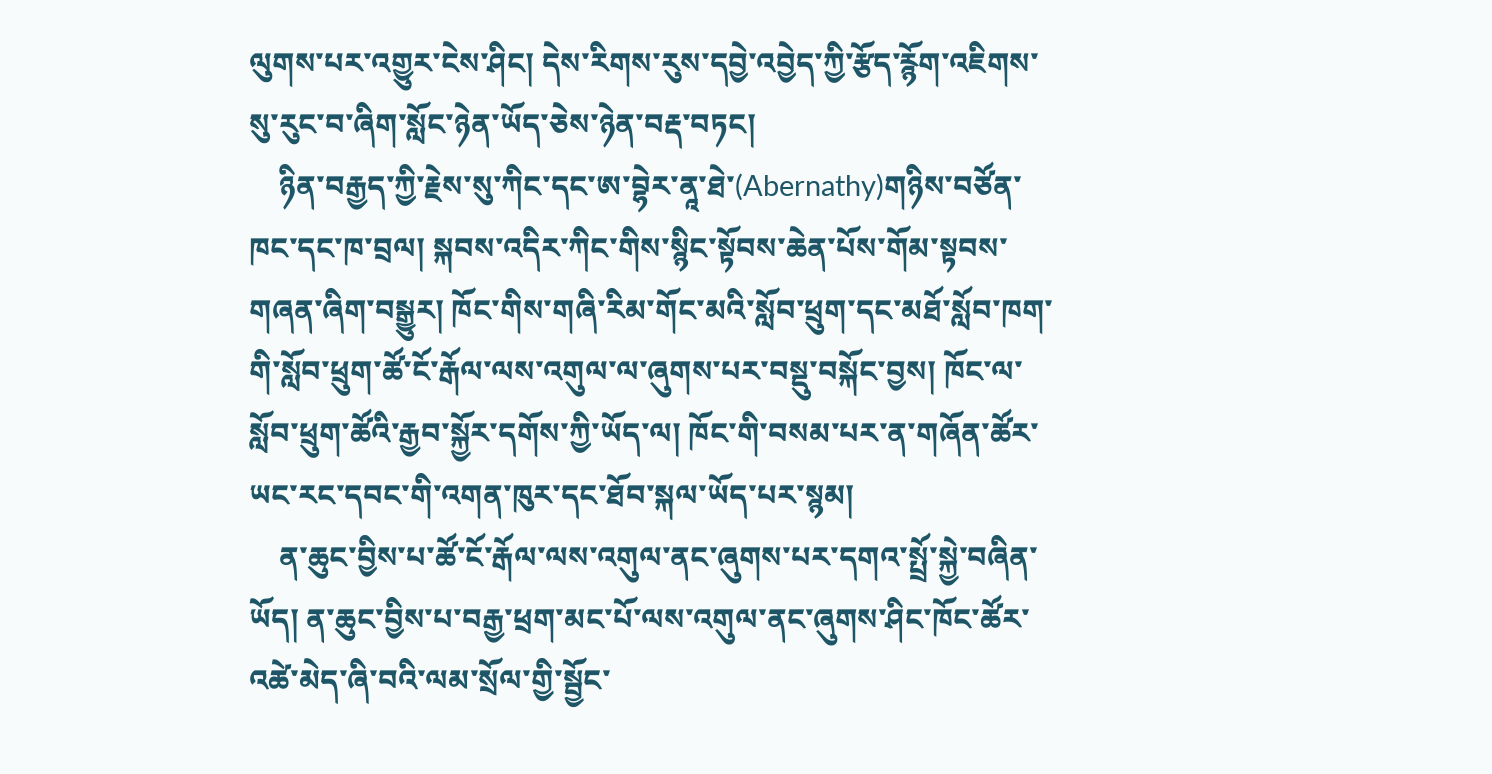ལུགས་པར་འགྱུར་ངེས་ཤིང། དེས་རིགས་རུས་དབྱེ་འབྱེད་ཀྱི་རྩོད་རྙོག་འཇིགས་སུ་རུང་བ་ཞིག་སློང་ཉེན་ཡོད་ཅེས་ཉེན་བརྡ་བཏང།
    ཉིན་བརྒྱད་ཀྱི་རྗེས་སུ་ཀིང་དང་ཨ་བྷེར་ནཱ་ཐེ་(Abernathy)གཉིས་བཙོན་ཁང་དང་ཁ་བྲལ། སྐབས་འདིར་ཀིང་གིས་སྙིང་སྟོབས་ཆེན་པོས་གོམ་སྟབས་གཞན་ཞིག་བསྒྱུར། ཁོང་གིས་གཞི་རིམ་གོང་མའི་སློབ་ཕྲུག་དང་མཐོ་སློབ་ཁག་གི་སློབ་ཕྲུག་ཚོ་ངོ་རྒོལ་ལས་འགུལ་ལ་ཞུགས་པར་བསྡུ་བསྐོང་བྱས། ཁོང་ལ་སློབ་ཕྲུག་ཚོའི་རྒྱབ་སྐྱོར་དགོས་ཀྱི་ཡོད་ལ། ཁོང་གི་བསམ་པར་ན་གཞོན་ཚོར་ཡང་རང་དབང་གི་འགན་ཁུར་དང་ཐོབ་སྐལ་ཡོད་པར་སྙམ།
    ན་ཆུང་བྱིས་པ་ཚོ་ངོ་རྒོལ་ལས་འགུལ་ནང་ཞུགས་པར་དགའ་སྤྲོ་སྐྱེ་བཞིན་ཡོད། ན་ཆུང་བྱིས་པ་བརྒྱ་ཕྲག་མང་པོ་ལས་འགུལ་ནང་ཞུགས་ཤིང་ཁོང་ཚོར་འཚེ་མེད་ཞི་བའི་ལམ་སྲོལ་གྱི་སྦྱོང་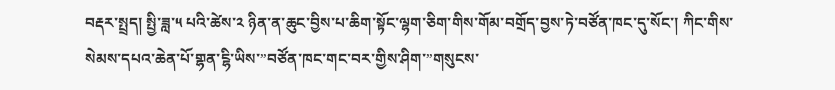བརྡར་སྤྲད། སྤྱི་ཟླ་༥ པའི་ཚེས་༢ ཉིན་ན་ཆུང་བྱིས་པ་ཆིག་སྟོང་ལྷག་ཅིག་གིས་གོམ་བགྲོད་བྱས་ཏེ་བཙོན་ཁང་དུ་སོང་། ཀིང་གིས་སེམས་དཔའ་ཆེན་པོ་གྷན་ངྷི་ཡིས་”བཙོན་ཁང་གང་བར་གྱིས་ཤིག་”གསུངས་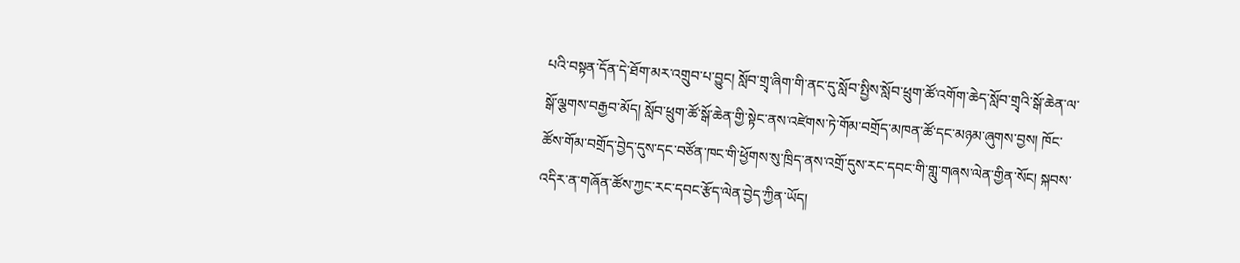པའི་བསྟན་དོན་དེ་ཐོག་མར་འགྲུབ་པ་བྱུང། སློབ་གྲྭ་ཞིག་གི་ནང་དུ་སློབ་སྤྱིས་སློབ་ཕྲུག་ཚོ་འགོག་ཆེད་སློབ་གྲྭའི་སྒོ་ཆེན་ལ་སྒོ་ལྕགས་བརྒྱབ་མོད། སློབ་ཕྲུག་ཚོ་སྒོ་ཆེན་གྱི་སྟེང་ནས་འཛེགས་ཏེ་གོམ་བགྲོད་མཁན་ཚོ་དང་མཉམ་ཞུགས་བྱས། ཁོང་ཚོས་གོམ་བགྲོད་བྱེད་དུས་དང་བཙོན་ཁང་གི་ཕྱོགས་སུ་ཁྲིད་ནས་འགྲོ་དུས་རང་དབང་གི་གླུ་གཞས་ལེན་གྱིན་སོང། སྐབས་འདིར་ན་གཞོན་ཚོས་ཀྱང་རང་དབང་རྩོད་ལེན་བྱེད་ཀྱིན་ཡོད།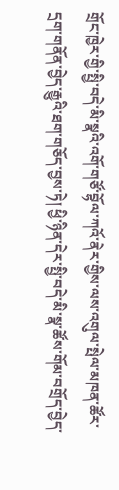གྲོང་ཁྱེར་གྱི་སྤྱི་བདེ་མི་སྣའི་འགོ་གཙོ་བྷོལ་ཀའོ་ནེར་གྱིས་ལས་འགུལ་སྤེལ་མཁན་ཚོར་དྲག་གནོན་བྱེད་རྒྱུའི་ཐག་གཅོད་བྱས་ཏེ། ཕྱི་ཉིན་དེར་སྤྱི་བདེ་མི་སྣ་ཚོས་གོམ་བགྲོད་བྱེད་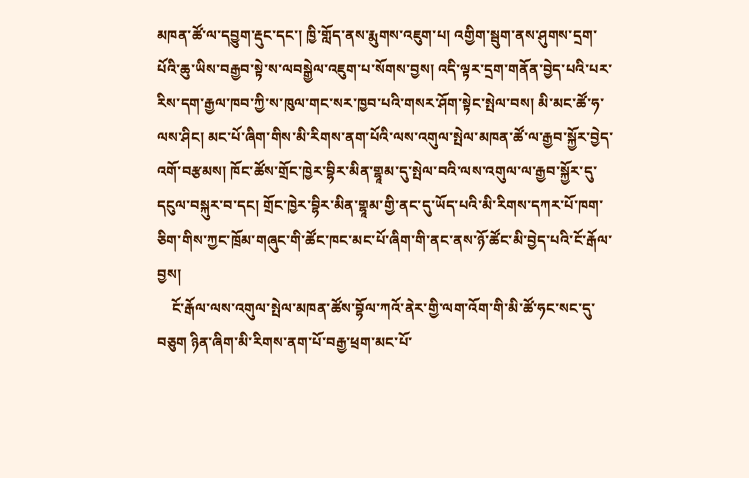མཁན་ཚོ་ལ་དབྱུག་རྡུང་དང་། ཁྱི་གློད་ནས་རྨུགས་འཇུག་པ། འགྱིག་སྦུག་ནས་ཤུགས་དྲག་པོའི་ཆུ་ཡིས་བརྒྱབ་སྟེ་ས་ལབསྒྱེལ་འཇུག་པ་སོགས་བྱས། འདི་ལྟར་དྲག་གནོན་བྱེད་པའི་པར་རིས་དག་རྒྱལ་ཁབ་ཀྱི་ས་ཁུལ་གང་སར་ཁྱབ་པའི་གསར་ཤོག་སྟེང་སྤེལ་བས། མི་མང་ཚོ་ཧ་ལས་ཤིང། མང་པོ་ཞིག་གིས་མི་རིགས་ནག་པོའི་ལས་འགུལ་སྤེལ་མཁན་ཚོ་ལ་རྒྱབ་སྐྱོར་བྱེད་འགོ་བརྩམས། ཁོང་ཚོས་གྲོང་ཁྱེར་བྷིར་མིན་གྷཱམ་དུ་སྤེལ་བའི་ལས་འགུལ་ལ་རྒྱབ་སྐྱོར་དུ་དངུལ་བསྐུར་བ་དང། གྲོང་ཁྱེར་བྷིར་མིན་གྷཱམ་གྱི་ནང་དུ་ཡོད་པའི་མི་རིགས་དཀར་པོ་ཁག་ཅིག་གིས་ཀྱང་ཁྲོམ་གཞུང་གི་ཚོང་ཁང་མང་པོ་ཞིག་གི་ནང་ནས་ཉོ་ཚོང་མི་བྱེད་པའི་ངོ་རྒོལ་བྱས།
    ངོ་རྒོལ་ལས་འགུལ་སྤེལ་མཁན་ཚོས་བྷོལ་ཀའོ་ནེར་གྱི་ལག་འོག་གི་མི་ཚོ་ཧང་སང་དུ་བཅུག ཉིན་ཞིག་མི་རིགས་ནག་པོ་བརྒྱ་ཕྲག་མང་པོ་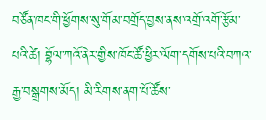བཙོན་ཁང་གི་ཕྱོགས་སུ་གོམ་བགྲོད་བྱས་ནས་འགྲོ་འགོ་རྩོམ་པའི་ཚེ། བྷོལ་ཀའོ་ནེར་གྱིས་ཁོང་ཚོ་ཕྱིར་ལོག་དགོས་པའི་བཀའ་རྒྱ་བསྒྲགས་མོད། མི་རིགས་ནག་པོ་ཚོས་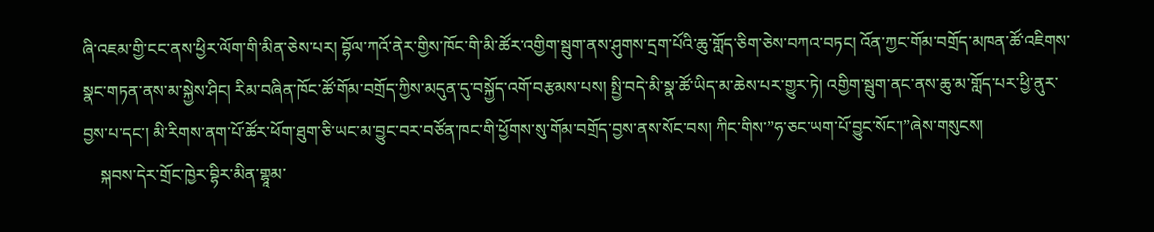ཞི་འཇམ་གྱི་ངང་ནས་ཕྱིར་ལོག་གི་མིན་ཅེས་པར། བྷོལ་ཀའོ་ནེར་གྱིས་ཁོང་གི་མི་ཚོར་འགྱིག་སྦུག་ནས་ཤུགས་དྲག་པོའི་ཆུ་གློད་ཅིག་ཅེས་བཀའ་བཏང། འོན་ཀྱང་གོམ་བགྲོད་མཁན་ཚོ་འཇིགས་སྣང་གཏན་ནས་མ་སྐྱེས་ཤིང། རིམ་བཞིན་ཁོང་ཚོ་གོམ་བགྲོད་ཀྱིས་མདུན་དུ་བསྐྱོད་འགོ་བརྩམས་པས། སྤྱི་བདེ་མི་སྣ་ཚོ་ཡིད་མ་ཆེས་པར་གྱུར་ཏེ། འགྱིག་སྦུག་ནང་ནས་ཆུ་མ་གློད་པར་ཕྱི་ནུར་བྱས་པ་དང་། མི་རིགས་ནག་པོ་ཚོར་ཕོག་ཐུག་ཅི་ཡང་མ་བྱུང་བར་བཙོན་ཁང་གི་ཕྱོགས་སུ་གོམ་བགྲོད་བྱས་ནས་སོང་བས། ཀིང་གིས་”ཧ་ཅང་ཡག་པོ་བྱུང་སོང་།”ཞེས་གསུངས།
    སྐབས་དེར་གྲོང་ཁྱེར་བྷིར་མིན་གྷཱམ་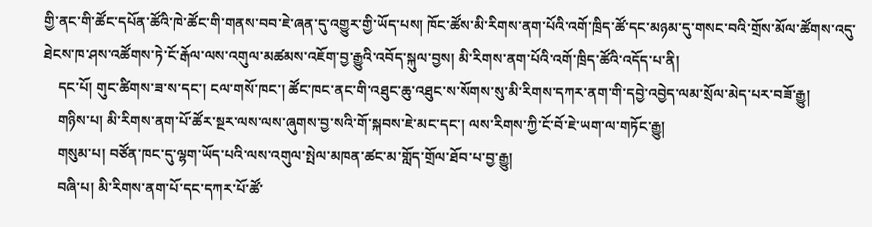གྱི་ནང་གི་ཚོང་དཔོན་ཚོའི་ཁེ་ཚོང་གི་གནས་བབ་ཇེ་ཞན་དུ་འགྱུར་གྱི་ཡོད་པས། ཁོང་ཚོས་མི་རིགས་ནག་པོའི་འགོ་ཁྲིད་ཚོ་དང་མཉམ་དུ་གསང་བའི་གྲོས་མོལ་ཚོགས་འདུ་ཐེངས་ཁ་ཤས་འཚོགས་ཏེ་ངོ་རྒོལ་ལས་འགུལ་མཚམས་འཇོག་བྱ་རྒྱུའི་འབོད་སྐུལ་བྱས། མི་རིགས་ནག་པོའི་འགོ་ཁྲིད་ཚོའི་འདོད་པ་ནི།
    དང་པོ། གུང་ཚིགས་ཟ་ས་དང་། ངལ་གསོ་ཁང་། ཚོང་ཁང་ནང་གི་འཐུང་ཆུ་འཐུང་ས་སོགས་སུ་མི་རིགས་དཀར་ནག་གི་དབྱེ་འབྱེད་ལམ་སྲོལ་མེད་པར་བཟོ་རྒྱུ།
    གཉིས་པ། མི་རིགས་ནག་པོ་ཚོར་སྔར་ལས་ལས་ཞུགས་བྱ་སའི་གོ་སྐབས་ཇེ་མང་དང་། ལས་རིགས་ཀྱི་ངོ་བོ་ཇེ་ཡག་ལ་གཏོང་རྒྱུ།
    གསུམ་པ། བཙོན་ཁང་དུ་ལྷག་ཡོད་པའི་ལས་འགུལ་སྤེལ་མཁན་ཚང་མ་གློད་གྲོལ་ཐོབ་པ་བྱ་རྒྱུ།
    བཞི་པ། མི་རིགས་ནག་པོ་དང་དཀར་པོ་ཚོ་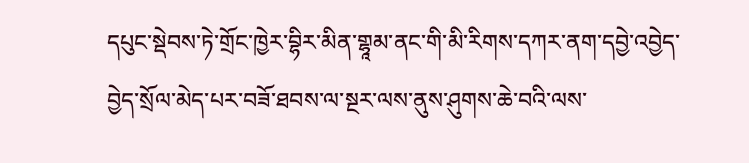དཔུང་སྡེབས་ཏེ་གྲོང་ཁྱེར་བྷིར་མིན་གྷཱམ་ནང་གི་མི་རིགས་དཀར་ནག་དབྱེ་འབྱེད་བྱེད་སྲོལ་མེད་པར་བཟོ་ཐབས་ལ་སྔར་ལས་ནུས་ཤུགས་ཆེ་བའི་ལས་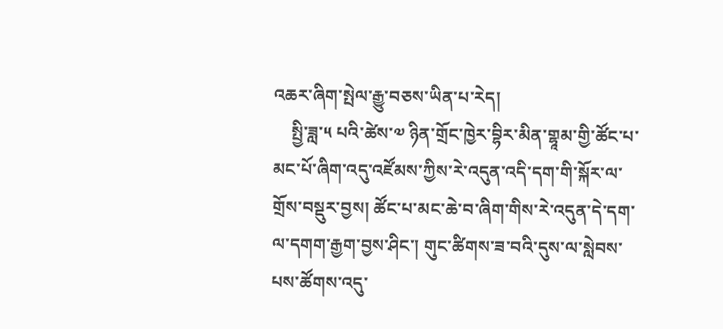འཆར་ཞིག་སྤེལ་རྒྱུ་བཅས་ཡིན་པ་རེད།
    སྤྱི་ཟླ་༥ པའི་ཚེས་༧ ཉིན་གྲོང་ཁྱེར་བྷིར་མིན་གྷཱམ་གྱི་ཚོང་པ་མང་པོ་ཞིག་འདུ་འཛོམས་ཀྱིས་རེ་འདུན་འདི་དག་གི་སྐོར་ལ་གྲོས་བསྡུར་བྱས། ཚོང་པ་མང་ཆེ་བ་ཞིག་གིས་རེ་འདུན་དེ་དག་ལ་དགག་རྒྱག་བྱས་ཤིང་། གུང་ཚིགས་ཟ་བའི་དུས་ལ་སླེབས་པས་ཚོགས་འདུ་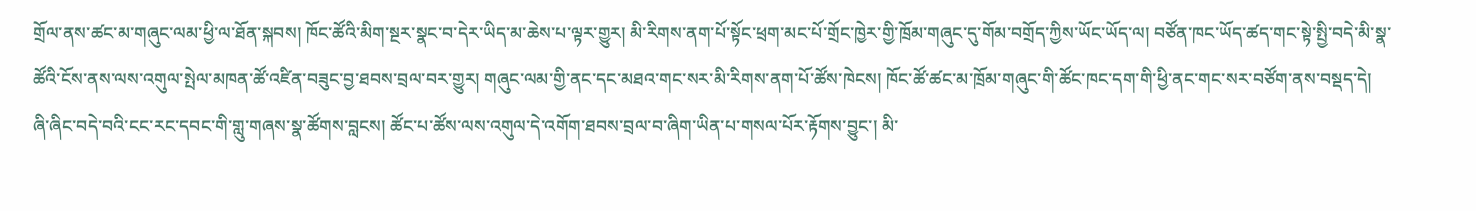གྲོལ་ནས་ཚང་མ་གཞུང་ལམ་ཕྱི་ལ་ཐོན་སྐབས། ཁོང་ཚོའི་མིག་སྔར་སྣང་བ་དེར་ཡིད་མ་ཆེས་པ་ལྟར་གྱུར། མི་རིགས་ནག་པོ་སྟོང་ཕྲག་མང་པོ་གྲོང་ཁྱེར་གྱི་ཁྲོམ་གཞུང་དུ་གོམ་བགྲོད་ཀྱིས་ཡོང་ཡོད་ལ། བཙོན་ཁང་ཡོད་ཚད་གང་སྟེ་སྤྱི་བདེ་མི་སྣ་ཚོའི་ངོས་ནས་ལས་འགུལ་སྤེལ་མཁན་ཚོ་འཛིན་བཟུང་བྱ་ཐབས་བྲལ་བར་གྱུར། གཞུང་ལམ་གྱི་ནང་དང་མཐའ་གང་སར་མི་རིགས་ནག་པོ་ཚོས་ཁེངས། ཁོང་ཚོ་ཚང་མ་ཁྲོམ་གཞུང་གི་ཚོང་ཁང་དག་གི་ཕྱི་ནང་གང་སར་བཙོག་ནས་བསྡད་དེ། ཞི་ཞིང་བདེ་བའི་ངང་རང་དབང་གི་གླུ་གཞས་སྣ་ཚོགས་བླངས། ཚོང་པ་ཚོས་ལས་འགུལ་དེ་འགོག་ཐབས་བྲལ་བ་ཞིག་ཡིན་པ་གསལ་པོར་རྟོགས་བྱུང་། མི་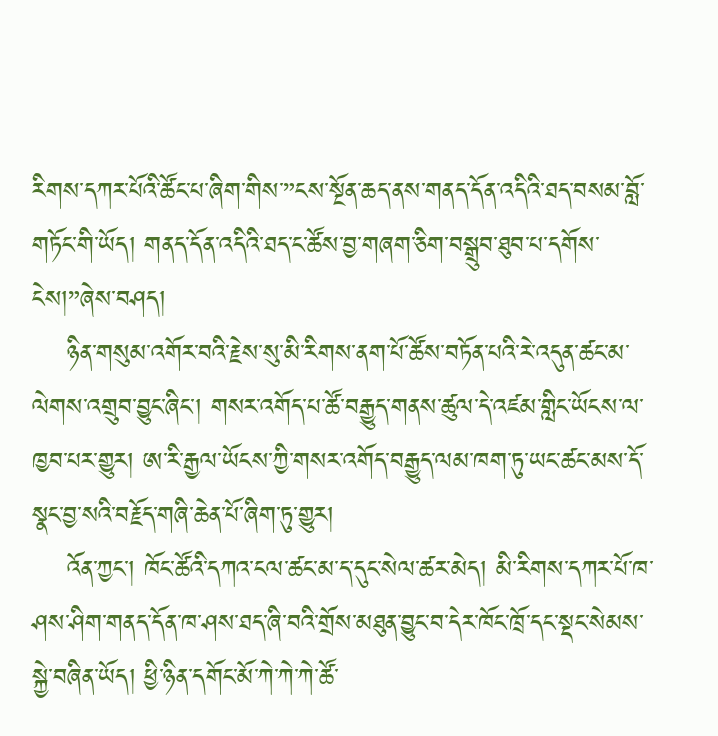རིགས་དཀར་པོའི་ཚོང་པ་ཞིག་གིས་”ངས་སྔོན་ཆད་ནས་གནད་དོན་འདིའི་ཐད་བསམ་བློ་གཏོང་གི་ཡོད། གནད་དོན་འདིའི་ཐད་ང་ཚོས་བྱ་གཞག་ཅིག་བསྒྲུབ་ཐུབ་པ་དགོས་ངེས།”ཞེས་བཤད།
    ཉིན་གསུམ་འགོར་བའི་རྗེས་སུ་མི་རིགས་ནག་པོ་ཚོས་བཏོན་པའི་རེ་འདུན་ཚང་མ་ལེགས་འགྲུབ་བྱུང་ཞིང་། གསར་འགོད་པ་ཚོ་བརྒྱུད་གནས་ཚུལ་དེ་འཛམ་གླིང་ཡོངས་ལ་ཁྱབ་པར་གྱུར། ཨ་རི་རྒྱལ་ཡོངས་ཀྱི་གསར་འགོད་བརྒྱུད་ལམ་ཁག་ཏུ་ཡང་ཚང་མས་དོ་སྣང་བྱ་སའི་བརྗོད་གཞི་ཆེན་པོ་ཞིག་ཏུ་གྱུར།
    འོན་ཀྱང་། ཁོང་ཚོའི་དཀའ་ངལ་ཚང་མ་ད་དུང་སེལ་ཚར་མེད། མི་རིགས་དཀར་པོ་ཁ་ཤས་ཤིག་གནད་དོན་ཁ་ཤས་ཐད་ཞི་བའི་གྲོས་མཐུན་བྱུང་བ་དེར་ཁོང་ཁྲོ་དང་སྡང་སེམས་སྐྱེ་བཞིན་ཡོད། ཕྱི་ཉིན་དགོང་མོ་ཀེ་ཀེ་ཀེ་ཚོ་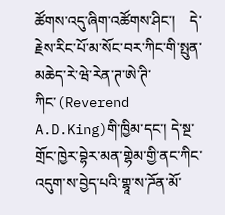ཚོགས་འདུ་ཞིག་འཚོགས་ཤིང་།    དེ་རྗེས་རིང་པོ་མ་སོང་བར་ཀིང་གི་སྤུན་མཆེད་རེ་ཝེ་རེན་ཊ་ཨེ་ཊི་ཀིང་(Reverend A.D.King)གི་ཁྱིམ་དང་། དེ་སྔ་གྲོང་ཁྱེར་བྷེར་མན་གྷེམ་གྱི་ནང་ཀིང་འདུག་ས་བྱེད་པའི་གྷཱ་ས་ཌོན་མོ་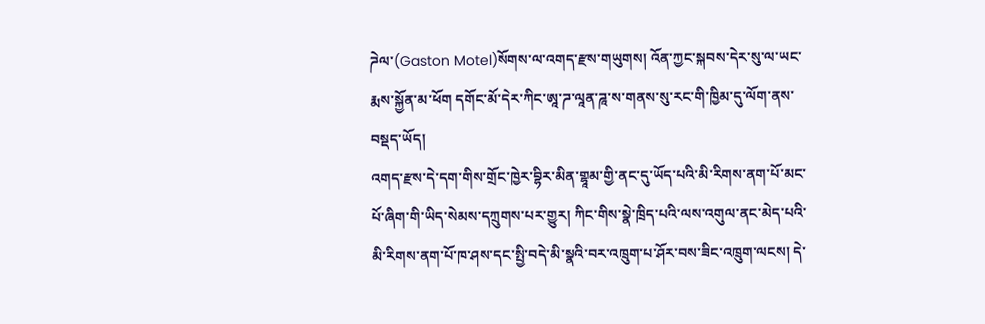ཌེལ་(Gaston Motel)སོགས་ལ་འགད་རྫས་གཡུགས། འོན་ཀྱང་སྐབས་དེར་སུ་ལ་ཡང་རྨས་སྐྱོན་མ་ཕོག དགོང་མོ་དེར་ཀིང་ཨཱ་ཌ་ལཱན་ཌཱ་ས་གནས་སུ་རང་གི་ཁྱིམ་དུ་ལོག་ནས་བསྡད་ཡོད།
འགད་རྫས་དེ་དག་གིས་གྲོང་ཁྱེར་བྷིར་མིན་གྷཱམ་གྱི་ནང་དུ་ཡོད་པའི་མི་རིགས་ནག་པོ་མང་པོ་ཞིག་གི་ཡིད་སེམས་དཀྲུགས་པར་གྱུར། ཀིང་གིས་སྣེ་ཁྲིད་པའི་ལས་འགུལ་ནང་མེད་པའི་མི་རིགས་ནག་པོ་ཁ་ཤས་དང་སྤྱི་བདེ་མི་སྣའི་བར་འཁྲུག་པ་ཤོར་བས་ཟིང་འཁྲུག་ལངས། དེ་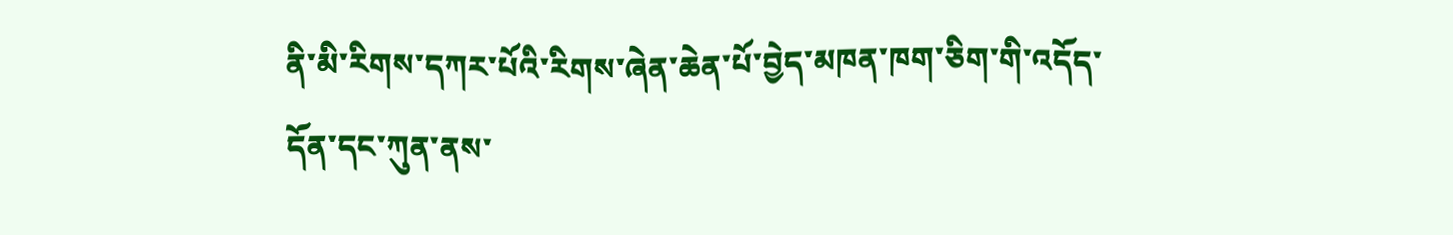ནི་མི་རིགས་དཀར་པོའི་རིགས་ཞེན་ཆེན་པོ་བྱེད་མཁན་ཁག་ཅིག་གི་འདོད་དོན་དང་ཀུན་ནས་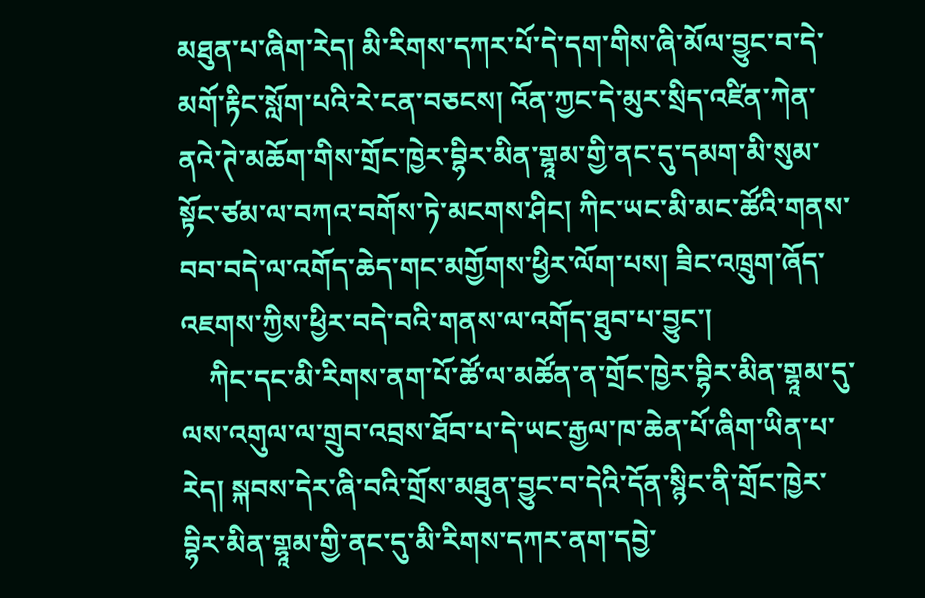མཐུན་པ་ཞིག་རེད། མི་རིགས་དཀར་པོ་དེ་དག་གིས་ཞི་མོལ་བྱུང་བ་དེ་མགོ་རྟིང་སློག་པའི་རེ་ངན་བཅངས། འོན་ཀྱང་དེ་མུར་སྲིད་འཛིན་ཀེན་ནའེ་ཊེ་མཆོག་གིས་གྲོང་ཁྱེར་བྷིར་མིན་གྷཱམ་གྱི་ནང་དུ་དམག་མི་སུམ་སྟོང་ཙམ་ལ་བཀའ་བགོས་ཏེ་མངགས་ཤིང། ཀིང་ཡང་མི་མང་ཚོའི་གནས་བབ་བདེ་ལ་འགོད་ཆེད་གང་མགྱོགས་ཕྱིར་ལོག་པས། ཟིང་འཁྲུག་ཞོད་འཇགས་ཀྱིས་ཕྱིར་བདེ་བའི་གནས་ལ་འགོད་ཐུབ་པ་བྱུང་།
    ཀིང་དང་མི་རིགས་ནག་པོ་ཚོ་ལ་མཚོན་ན་གྲོང་ཁྱེར་བྷིར་མིན་གྷཱམ་དུ་ལས་འགུལ་ལ་གྲུབ་འབྲས་ཐོབ་པ་དེ་ཡང་རྒྱལ་ཁ་ཆེན་པོ་ཞིག་ཡིན་པ་རེད། སྐབས་དེར་ཞི་བའི་གྲོས་མཐུན་བྱུང་བ་དེའི་དོན་སྙིང་ནི་གྲོང་ཁྱེར་བྷིར་མིན་གྷཱམ་གྱི་ནང་དུ་མི་རིགས་དཀར་ནག་དབྱེ་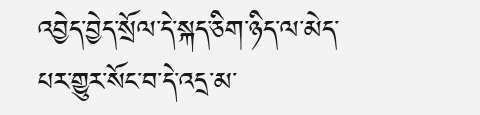འབྱེད་བྱེད་སྲོལ་དེ་སྐད་ཅིག་ཉིད་ལ་མེད་པར་གྱུར་སོང་བ་དེ་འདྲ་མ་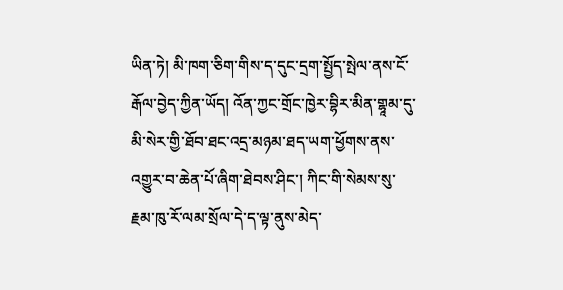ཡིན་ཏེ། མི་ཁག་ཅིག་གིས་ད་དུང་དྲག་སྤྱོད་སྤེལ་ནས་ངོ་རྒོལ་བྱེད་ཀྱིན་ཡོད། འོན་ཀྱང་གྲོང་ཁྱེར་བྷིར་མིན་གྷཱམ་དུ་མི་སེར་གྱི་ཐོབ་ཐང་འདྲ་མཉམ་ཐད་ཡག་ཕྱོགས་ནས་འགྱུར་བ་ཆེན་པོ་ཞིག་ཐེབས་ཤིང་། ཀིང་གི་སེམས་སུ་རྗམ་ཁུ་རོ་ལམ་སྲོལ་དེ་ད་ལྟ་ནུས་མེད་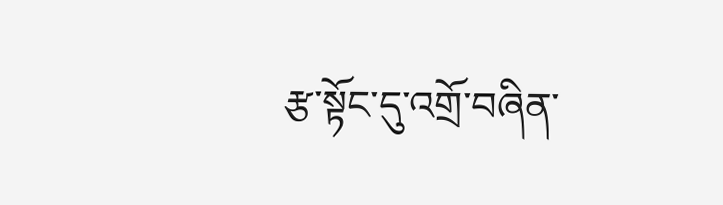རྩ་སྟོང་དུ་འགྲོ་བཞིན་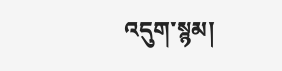འདུག་སྙམ།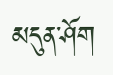མདུན་ཤོག